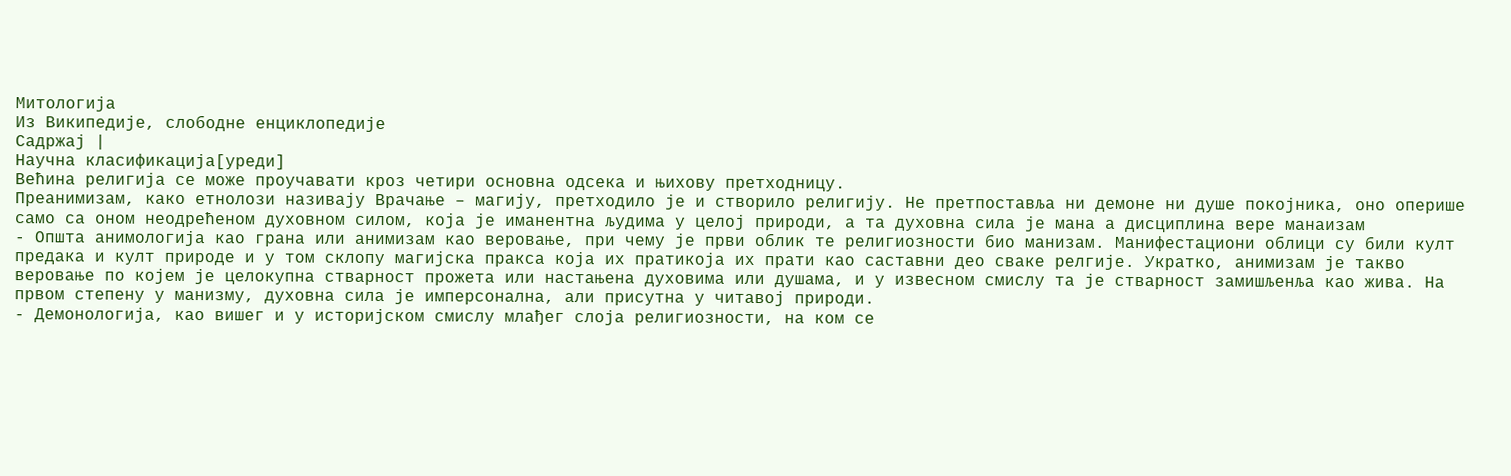Митологија
Из Википедије, слободне енциклопедије
Садржај |
Научна класификација[уреди]
Већина религија се може проучавати кроз четири основна одсека и њихову претходницу.
Преанимизам, како етнолози називају Врачање – магију, претходило је и створило религију. Не претпоставља ни демоне ни душе покојника, оно оперише само са оном неодрећеном духовном силом, која је иманентна људима у целој природи, а та духовна сила је мана а дисциплина вере манаизам
- Општа анимологија као грана или анимизам као веровање, при чему је први облик те религиозности био манизам. Манифестациони облици су били култ предака и култ природе и у том склопу магијска пракса која их пратикоја их прати као саставни део сваке релгије. Укратко, анимизам је такво веровање по којем је целокупна стварност прожета или настањена духовима или душама, и у извесном смислу та је стварност замишљенља као жива. На првом степену у манизму, духовна сила је имперсонална, али присутна у читавој природи.
- Демонологија, као вишег и у историјском смислу млађег слоја религиозности, на ком се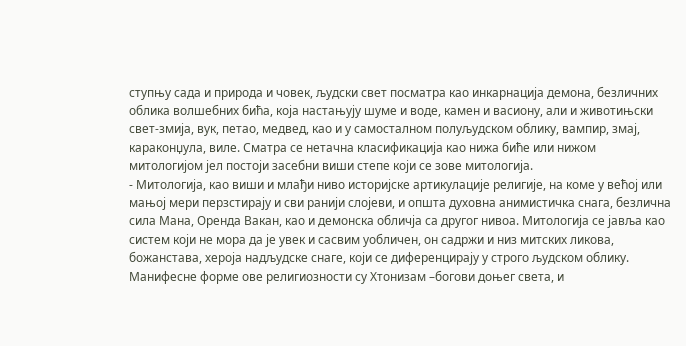ступњу сада и природа и човек, људски свет посматра као инкарнација демона, безличних облика волшебних бића, која настањују шуме и воде, камен и васиону, али и животињски свет-змија, вук, петао, медвед, као и у самосталном полуљудском облику, вампир, змај, караконџула, виле. Сматра се нетачна класификација као нижа биће или нижом митологијом јел постоји засебни виши степе који се зове митологија.
- Митологија, као виши и млађи ниво историјске артикулације религије, на коме у већој или мањој мери перзстирају и сви ранији слојеви, и општа духовна анимистичка снага, безлична сила Мана, Оренда Вакан, као и демонска обличја са другог нивоа. Митологија се јавља као систем који не мора да је увек и сасвим уобличен, он садржи и низ митских ликова, божанстава, хероја надљудске снаге, који се диференцирају у строго људском облику. Манифесне форме ове религиозности су Хтонизам –богови доњег света, и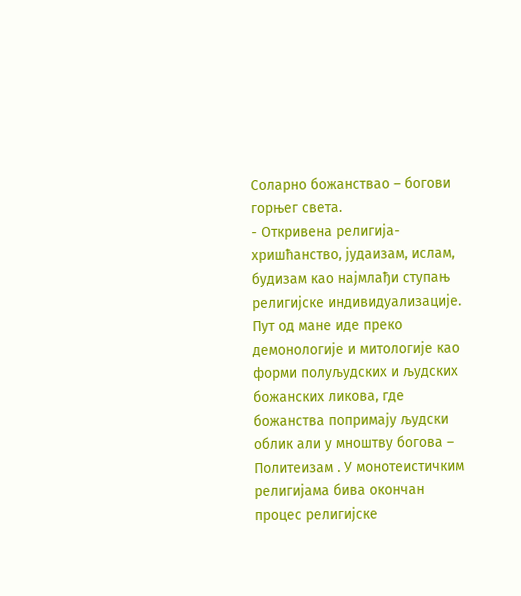Соларно божанствао – богови горњег света.
- Откривена религија- хришћанство, јудаизам, ислам, будизам као најмлађи ступањ религијске индивидуализације. Пут од мане иде преко демонологије и митологије као форми полуљудских и људских божанских ликова, где божанства попримају људски облик али у мноштву богова – Политеизам . У монотеистичким религијама бива окончан процес религијске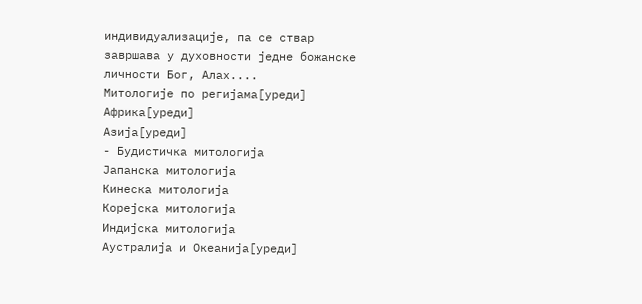индивидуализације, па се ствар завршава у духовности једне божанске личности Бог, Алах....
Митологије по регијама[уреди]
Африка[уреди]
Азија[уреди]
- Будистичка митологија
Јапанска митологија
Кинеска митологија
Корејска митологија
Индијска митологија
Аустралија и Океанија[уреди]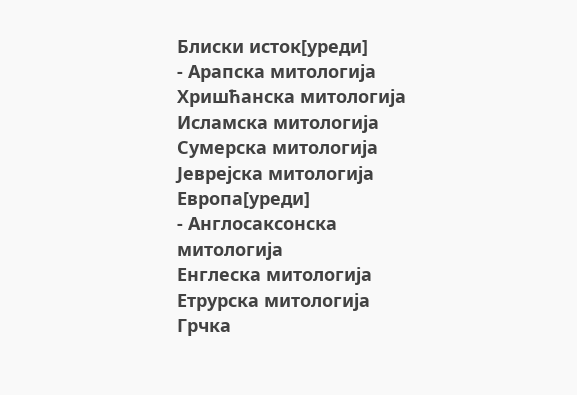Блиски исток[уреди]
- Арапска митологија
Хришћанска митологија
Исламска митологија
Сумерска митологија
Јеврејска митологија
Европа[уреди]
- Англосаксонска митологија
Енглеска митологија
Етрурска митологија
Грчка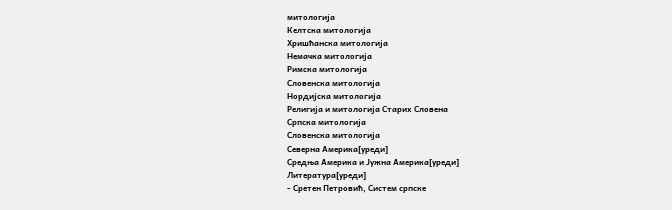митологија
Келтска митологија
Хришћанска митологија
Немачка митологија
Римска митологија
Словенска митологија
Нордијска митологија
Религија и митологија Старих Словена
Српска митологија
Словенска митологија
Северна Америка[уреди]
Средња Америка и Јужна Америка[уреди]
Литература[уреди]
- Сретен Петровић, Систем српске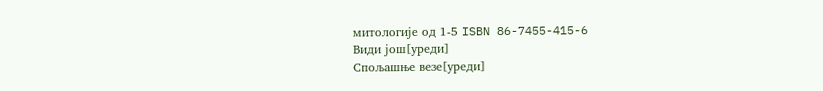митологије од 1-5 ISBN 86-7455-415-6
Види још[уреди]
Спољашње везе[уреди]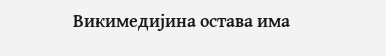Викимедијина остава има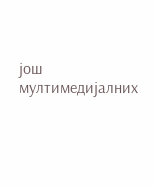још мултимедијалних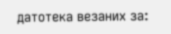датотека везаних за: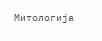Митологија